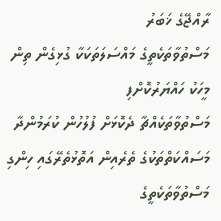ރާއްޖޭގެ ޚަބަރު
މަސްތުވާތަކެތީގެ މައްސަލަތަކަކާ ގުޅިގެން ތިން މީހަކު ހައްޔަރުކޮށްފި
މަސްތުވާތަކެއްޗާ ދެކޮޅަށް ފުލުހުން ކުރަމުންދާ މަސައްކަތްތަކުގެ ތެރެއިން އަތޮޅުތެރޭގައި ހިންގި މަސްތުވާތަކެތީގެ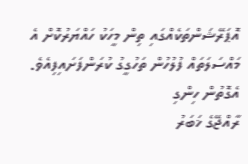އޮޕަރޭޝަންތަކެއްގައި ތިން މީހަކު ހައްޔަރުކޮށް އެ މައްސަލަތައް ފުލުހުން ތަހުގީގު ކުރަންފަށައިފިއެވެ. އެގޮތުން ހިންގި
ރާއްޖޭގެ ޚަބަރު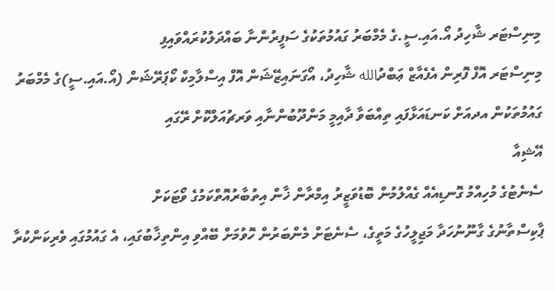މިނިސްޓަރ ޝާހިދު އޯ.އައި.ސީ.ގެ މެމްބަރު ގައުމުތަކުގެ ސަފީރުންނާ ބައްދަލުކުރައްވައިފި
މިނިސްޓަރ އޮފް ފޮރިން އެފެއާޒް ޢަބްދުالله ޝާހިދު، އޯގަނައިޒޭޝަން އޮފް އިސްލާމިކް ކޯޕަރޭޝަން (އޯ.އައި.ސީ)ގެ މެމްބަރު ގައުމުތަކުން އދއަށް ކަނޑައަޅާފައި ތިއްބަވާ ދާއިމީ މަންދޫބުންނާއި ވަރޗުއަލްކޮށް ރޭގައި
އޭޝިއާ
ސެނެޓުގެ މުހިއްމު ގޮނޑިއެއް ގެއްލުމުން ބޮޑުވަޒީރު އިމްރާން ޚާން އިތުބާރުއޮތްކަމުގެ ވޯޓަކަށް
ޕާކިސްތާނުގެ ގާނޫނުހަދާ މަޖިލީހުގެ މަތީގެ، ސެނެޓަށް މެންބަރުން ހޮވުމަށް ބޭއްވި އިންތިޚާބުގައި، އެ ގައުމުގައި ވެރިކަންކުރާ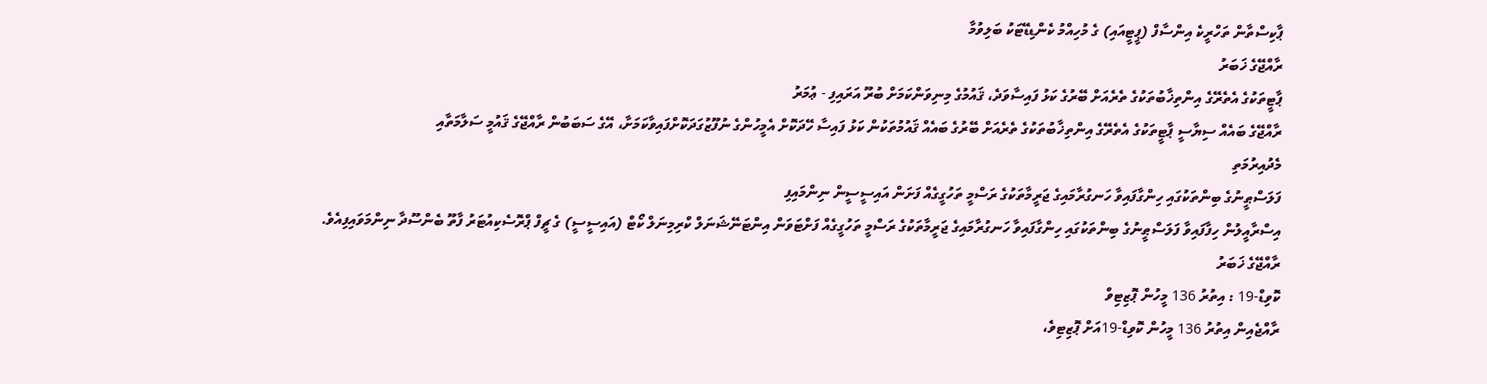ޕާކިސްތާން ތަހްރީކެ އިންސާފް (ޕީޓީއައި) ގެ މުހިއްމު ކެންޑިޑޭޓަކު ބަލިވުމާ
ރާއްޖޭގެ ޚަބަރު
ޕާޓީތަކުގެ އެތެރޭގެ އިންތިޚާބުތަކުގެ ތެރެއަށް ބޭރުގެ ކަޅު ފައިސާވަދެ، ޤައުމުގެ މިނިވަންކަމަށް ބުރޫ އަރައިފި - ޢުމަރު
ރާއްޖޭގެ ބައެއް ސިޔާސީ ޕާޓީތަކުގެ އެތެރޭގެ އިންތިޚާބުތަކުގެ ތެރެއަށް ބޭރުގެ ބައެއް ޤައުމުތަކުން ކަޅު ފައިސާ ހޭދަކޮށް އެމީހުންގެ ނުފޫޒުގަދަކޮށްފައިވާކަމަށާ، އޭގެ ސަބަބުން ރާއްޖޭގެ ޤައުމީ ސަލާމަތާއި
މެދުއިރުމަތި
ފަލަސްޠީނުގެ ބިންތަކުގައި ހިންގާފައިވާ ހަނގުރާމައިގެ ޖަރީމާތަކުގެ ރަސްމީ ތަހުގީގެއް ފަށަން އައިސީސީން ނިންމައިފި
އިސްރާއީލުން ހިފާފައިވާ ފަލަސްޠީނުގެ ބިންތަކުގައި ހިންގާފައިވާ ހަނގުރާމައިގެ ޖަރީމާތަކުގެ ރަސްމީ ތަހުގީގެއް ފަށްޓަވަން އިންޓަނޭޝަނަލް ކްރިމިނަލް ކޯޓް (އައިސީސީ) ގެ ޗީފް ޕްރޮސެކިއުޓަރު ފާތޫ ބެންސޫދާ ނިންމަވައިފިއެވެ.
ރާއްޖޭގެ ޚަބަރު
ކޮވިޑް-19 : އިތުރު 136 މީހުން ޕޮޒިޓިވް
ރާއްޖެއިން އިތުރު 136 މީހުން ކޮވިޑް-19އަށް ޕޮޒިޓިވެ،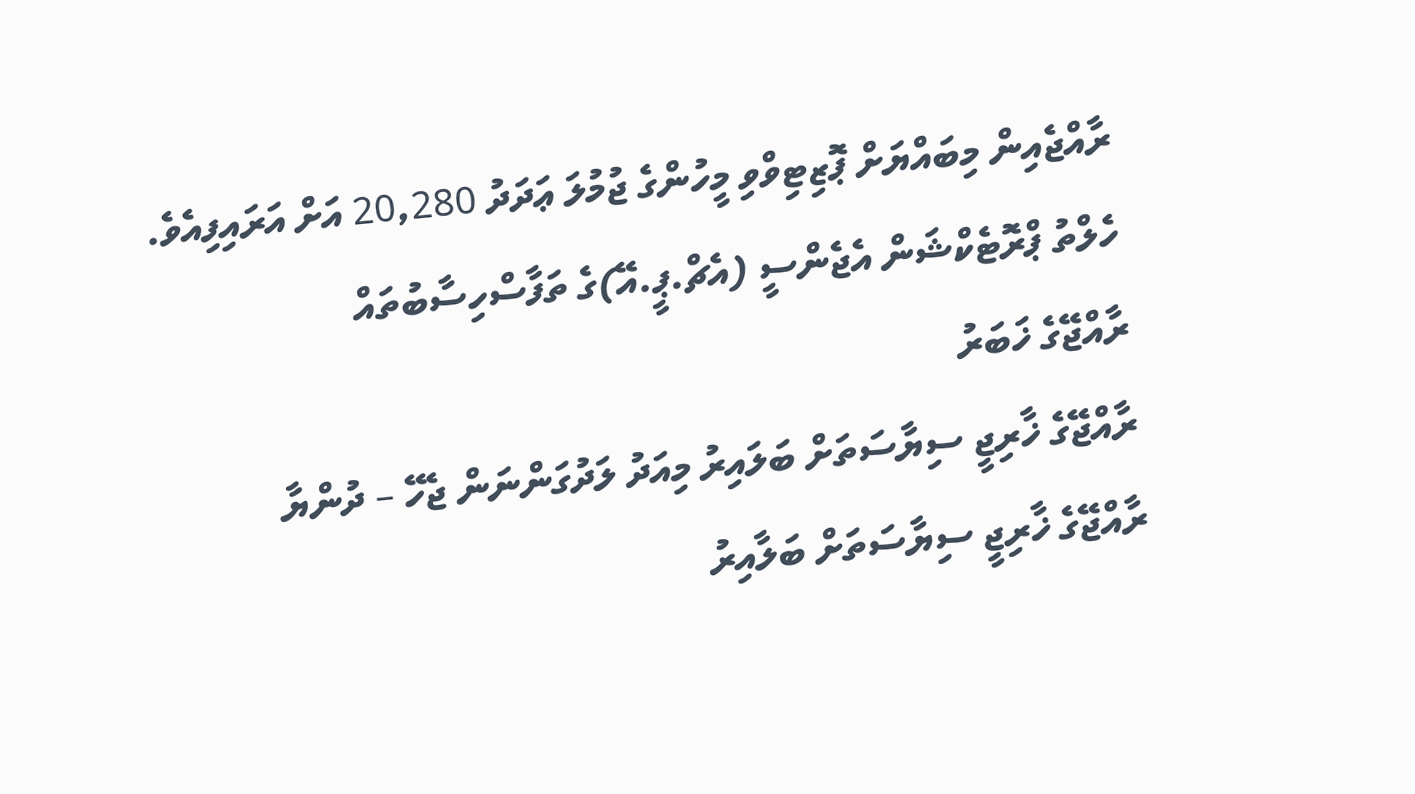ރާއްޖެއިން މިބައްޔަށް ޕޮޒިޓިވްވި މީހުންގެ ޖުމުލަ ޢަދަދު 20,280 އަށް އަރައިފިއެވެ. ހެލްތު ޕްރޮޓެކްޝަން އެޖެންސީ (އެޗް.ޕީ.އޭ)ގެ ތަފާސްހިސާބުތައް
ރާއްޖޭގެ ޚަބަރު
ރާއްޖޭގެ ޚާރިޖީ ސިޔާސަތަށް ބަލައިރު މިއަދު ލަދުގަންނަން ޖެހޭ – ދުންޔާ
ރާއްޖޭގެ ޚާރިޖީ ސިޔާސަތަށް ބަލާއިރު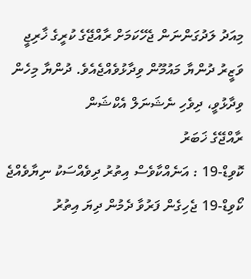މިއަދު ލަދުގަންނަން ޖެހޭކަމަށް ރާއްޖޭގެ ކުރީގެ ޚާރިޖީ ވަޒީރު ދުންޔާ މައުމޫން ވިދާޅުވެއްޖެއެވެ. ދުންޔާ މިހެން ވިދާޅުވީ، ދިވެހި ނެޝަނަލް އެކްޝަން
ރާއްޖޭގެ ޚަބަރު
ކޮވިޑް-19 : އަނެއްކާވެސް އިތުރު ދިވެއްސަކު ނިޔާވެއްޖެ
ކޯވިޑް-19 ޖެހިގެން ފަރުވާ ދެމުން ދިޔަ އިތުރު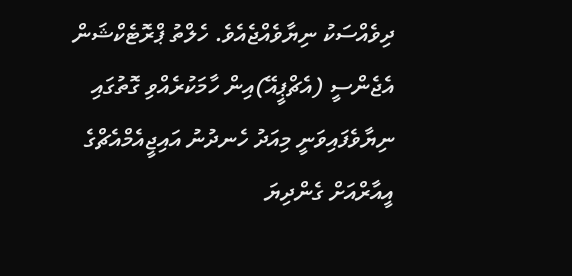ދިވެއްސަކު ނިޔާވެއްޖެއެވެ. ހެލްތު ޕްރޮޓެކްޝަން އެޖެންސީ (އެޗްޕީއޭ)އިން ހާމަކުރެއްވި ގޮތުގައި ނިޔާވެފައިވަނީ މިއަދު ހެނދުނު އައިޖީއެމްއެޗްގެ އީއާރްއަށް ގެންދިޔަ